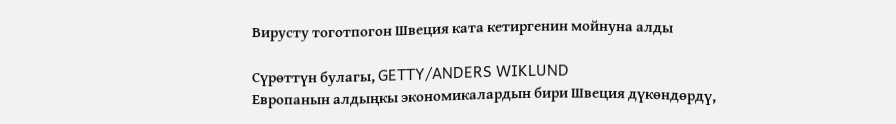Вирусту тоготпогон Швеция ката кетиргенин мойнуна алды

Сүрөттүн булагы, GETTY/ANDERS WIKLUND
Европанын алдыңкы экономикалардын бири Швеция дүкөндөрдү,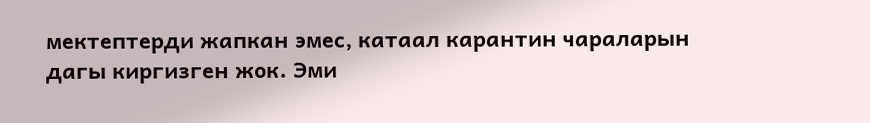мектептерди жапкан эмес, катаал карантин чараларын дагы киргизген жок. Эми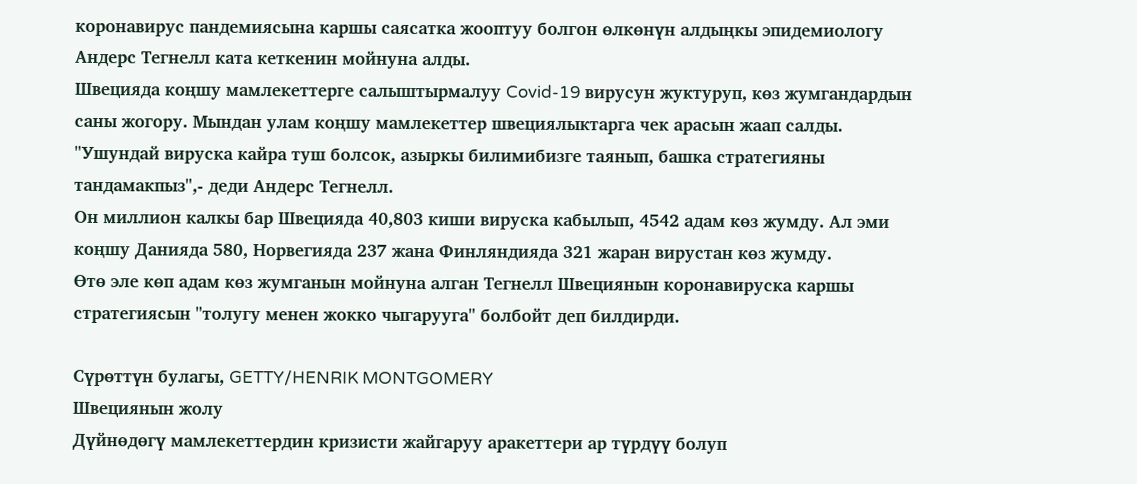коронавирус пандемиясына каршы саясатка жооптуу болгон өлкөнүн алдыңкы эпидемиологу Андерс Тегнелл ката кеткенин мойнуна алды.
Швецияда коңшу мамлекеттерге салыштырмалуу Covid-19 вирусун жуктуруп, көз жумгандардын саны жогору. Мындан улам коңшу мамлекеттер швециялыктарга чек арасын жаап салды.
"Ушундай вируска кайра туш болсок, азыркы билимибизге таянып, башка стратегияны тандамакпыз",- деди Андерс Тегнелл.
Он миллион калкы бар Швецияда 40,803 киши вируска кабылып, 4542 адам көз жумду. Ал эми коңшу Данияда 580, Норвегияда 237 жана Финляндияда 321 жаран вирустан көз жумду.
Өтө эле көп адам көз жумганын мойнуна алган Тегнелл Швециянын коронавируска каршы стратегиясын "толугу менен жокко чыгарууга" болбойт деп билдирди.

Сүрөттүн булагы, GETTY/HENRIK MONTGOMERY
Швециянын жолу
Дүйнөдөгү мамлекеттердин кризисти жайгаруу аракеттери ар түрдүү болуп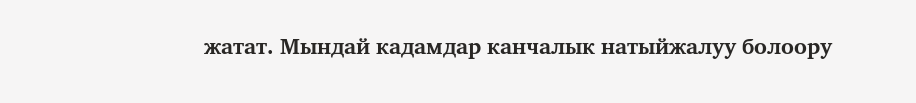жатат. Мындай кадамдар канчалык натыйжалуу болоору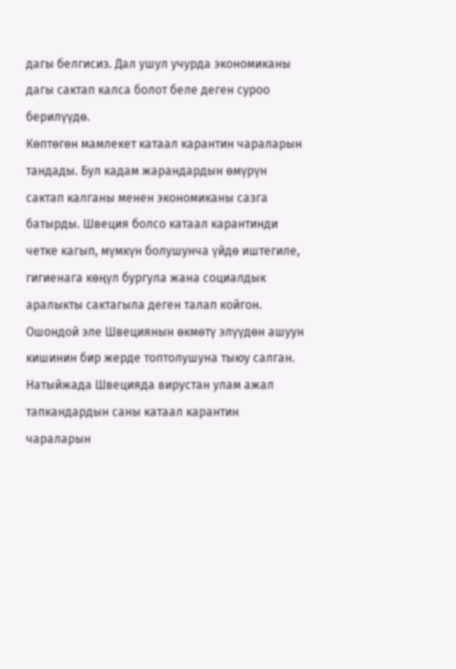дагы белгисиз. Дал ушул учурда экономиканы дагы сактап калса болот беле деген суроо берилүүдө.
Көптөгөн мамлекет катаал карантин чараларын тандады. Бул кадам жарандардын өмүрүн сактап калганы менен экономиканы сазга батырды. Швеция болсо катаал карантинди четке кагып, мүмкүн болушунча үйдө иштегиле, гигиенага көңүл бургула жана социалдык аралыкты сактагыла деген талап койгон. Ошондой эле Швециянын өкмөтү элүүдөн ашуун кишинин бир жерде топтолушуна тыюу салган.
Натыйжада Швецияда вирустан улам ажал тапкандардын саны катаал карантин чараларын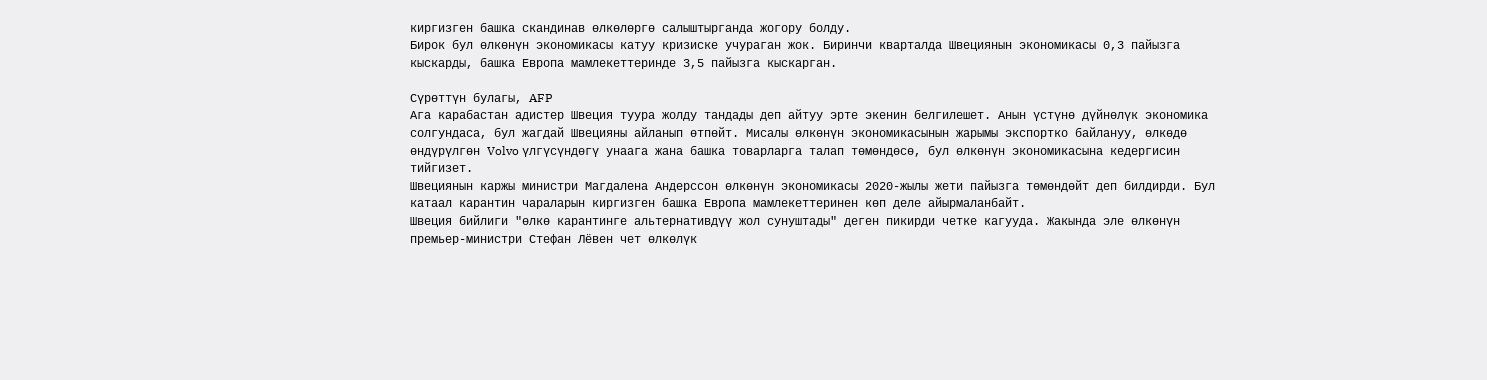киргизген башка скандинав өлкөлөргө салыштырганда жогору болду.
Бирок бул өлкөнүн экономикасы катуу кризиске учураган жок. Биринчи кварталда Швециянын экономикасы 0,3 пайызга кыскарды, башка Европа мамлекеттеринде 3,5 пайызга кыскарган.

Сүрөттүн булагы, AFP
Ага карабастан адистер Швеция туура жолду тандады деп айтуу эрте экенин белгилешет. Анын үстүнө дүйнөлүк экономика солгундаса, бул жагдай Швецияны айланып өтпөйт. Мисалы өлкөнүн экономикасынын жарымы экспортко байлануу, өлкөдө өндүрүлгөн Volvo үлгүсүндөгү унаага жана башка товарларга талап төмөндөсө, бул өлкөнүн экономикасына кедергисин тийгизет.
Швециянын каржы министри Магдалена Андерссон өлкөнүн экономикасы 2020-жылы жети пайызга төмөндөйт деп билдирди. Бул катаал карантин чараларын киргизген башка Европа мамлекеттеринен көп деле айырмаланбайт.
Швеция бийлиги "өлкө карантинге альтернативдүү жол сунуштады" деген пикирди четке кагууда. Жакында эле өлкөнүн премьер-министри Стефан Лёвен чет өлкөлүк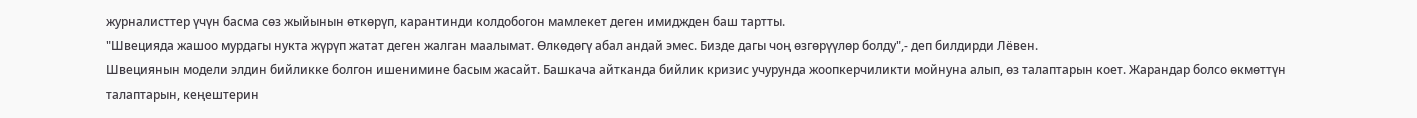журналисттер үчүн басма сөз жыйынын өткөрүп, карантинди колдобогон мамлекет деген имиджден баш тартты.
"Швецияда жашоо мурдагы нукта жүрүп жатат деген жалган маалымат. Өлкөдөгү абал андай эмес. Бизде дагы чоң өзгөрүүлөр болду",- деп билдирди Лёвен.
Швециянын модели элдин бийликке болгон ишенимине басым жасайт. Башкача айтканда бийлик кризис учурунда жоопкерчиликти мойнуна алып, өз талаптарын коет. Жарандар болсо өкмөттүн талаптарын, кеңештерин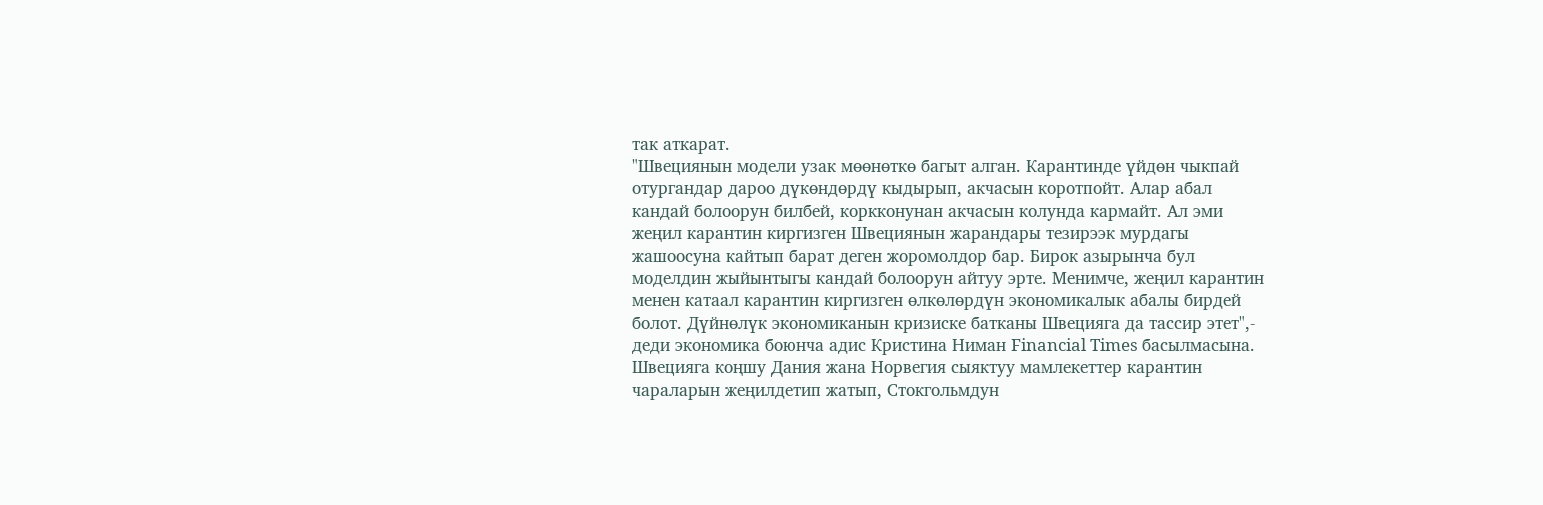так аткарат.
"Швециянын модели узак мөөнөткө багыт алган. Карантинде үйдөн чыкпай отургандар дароо дүкөндөрдү кыдырып, акчасын коротпойт. Алар абал кандай болоорун билбей, коркконунан акчасын колунда кармайт. Ал эми жеңил карантин киргизген Швециянын жарандары тезирээк мурдагы жашоосуна кайтып барат деген жоромолдор бар. Бирок азырынча бул моделдин жыйынтыгы кандай болоорун айтуу эрте. Менимче, жеңил карантин менен катаал карантин киргизген өлкөлөрдүн экономикалык абалы бирдей болот. Дүйнөлүк экономиканын кризиске батканы Швецияга да тассир этет",- деди экономика боюнча адис Кристина Ниман Financial Times басылмасына.
Швецияга коңшу Дания жана Норвегия сыяктуу мамлекеттер карантин чараларын жеңилдетип жатып, Стокгольмдун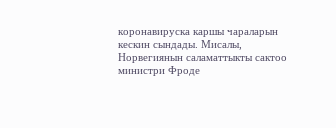коронавируска каршы чараларын кескин сындады. Мисалы, Норвегиянын саламаттыкты сактоо министри Фроде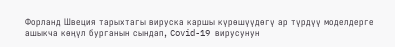Форланд Швеция тарыхтагы вируска каршы күрөшүүдөгү ар түрдүү моделдерге ашыкча көңүл бурганын сындап, Covid-19 вирусунун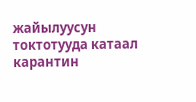жайылуусун токтотууда катаал карантин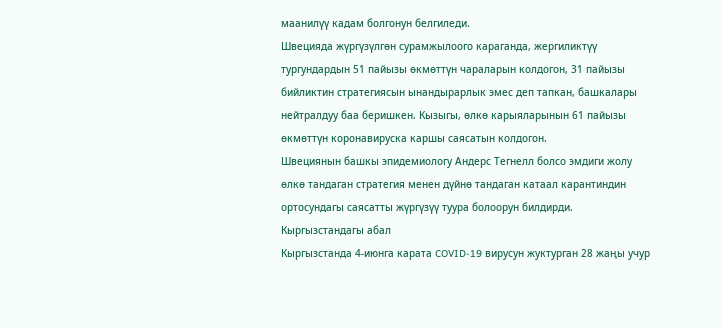маанилүү кадам болгонун белгиледи.
Швецияда жүргүзүлгөн сурамжылоого караганда, жергиликтүү тургундардын 51 пайызы өкмөттүн чараларын колдогон, 31 пайызы бийликтин стратегиясын ынандырарлык эмес деп тапкан, башкалары нейтралдуу баа беришкен. Кызыгы, өлкө карыяларынын 61 пайызы өкмөттүн коронавируска каршы саясатын колдогон.
Швециянын башкы эпидемиологу Андерс Тегнелл болсо эмдиги жолу өлкө тандаган стратегия менен дүйнө тандаган катаал карантиндин ортосундагы саясатты жүргүзүү туура болоорун билдирди.
Кыргызстандагы абал
Кыргызстанда 4-июнга карата COVID-19 вирусун жуктурган 28 жаңы учур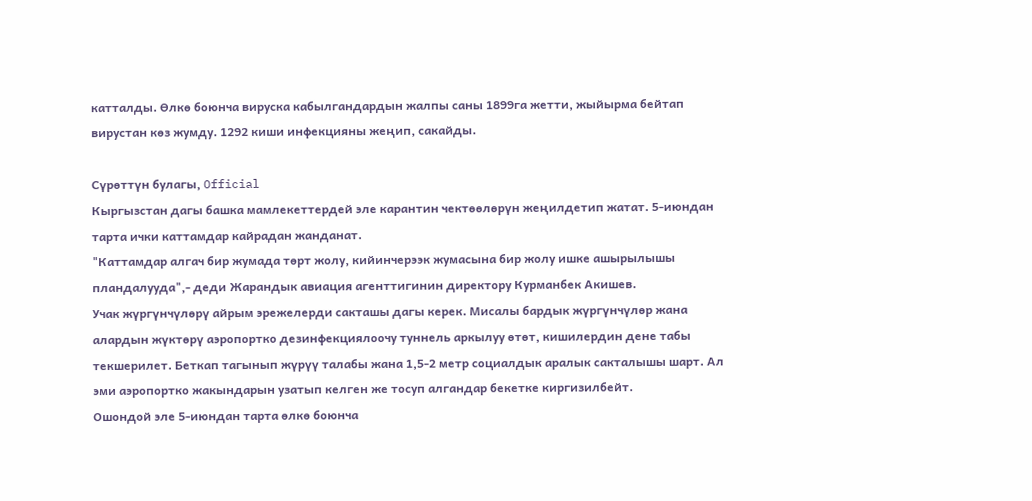катталды. Өлкө боюнча вируска кабылгандардын жалпы саны 1899га жетти, жыйырма бейтап вирустан көз жумду. 1292 киши инфекцияны жеңип, сакайды.

Сүрөттүн булагы, Official
Кыргызстан дагы башка мамлекеттердей эле карантин чектөөлөрүн жеңилдетип жатат. 5-июндан тарта ички каттамдар кайрадан жанданат.
"Каттамдар алгач бир жумада төрт жолу, кийинчерээк жумасына бир жолу ишке ашырылышы пландалууда",- деди Жарандык авиация агенттигинин директору Курманбек Акишев.
Учак жүргүнчүлөрү айрым эрежелерди сакташы дагы керек. Мисалы бардык жүргүнчүлөр жана алардын жүктөрү аэропортко дезинфекциялоочу туннель аркылуу өтөт, кишилердин дене табы текшерилет. Беткап тагынып жүрүү талабы жана 1,5-2 метр социалдык аралык сакталышы шарт. Ал эми аэропортко жакындарын узатып келген же тосуп алгандар бекетке киргизилбейт.
Ошондой эле 5-июндан тарта өлкө боюнча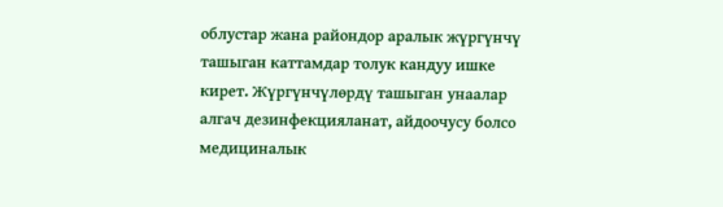облустар жана райондор аралык жүргүнчү ташыган каттамдар толук кандуу ишке кирет. Жүргүнчүлөрдү ташыган унаалар алгач дезинфекцияланат, айдоочусу болсо медициналык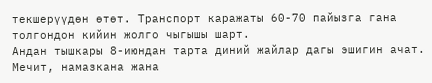текшерүүдөн өтөт. Транспорт каражаты 60-70 пайызга гана толгондон кийин жолго чыгышы шарт.
Андан тышкары 8-июндан тарта диний жайлар дагы эшигин ачат. Мечит, намазкана жана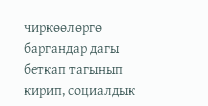чиркөөлөргө баргандар дагы беткап тагынып кирип, социалдык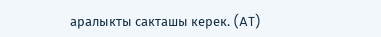аралыкты сакташы керек. (AT)